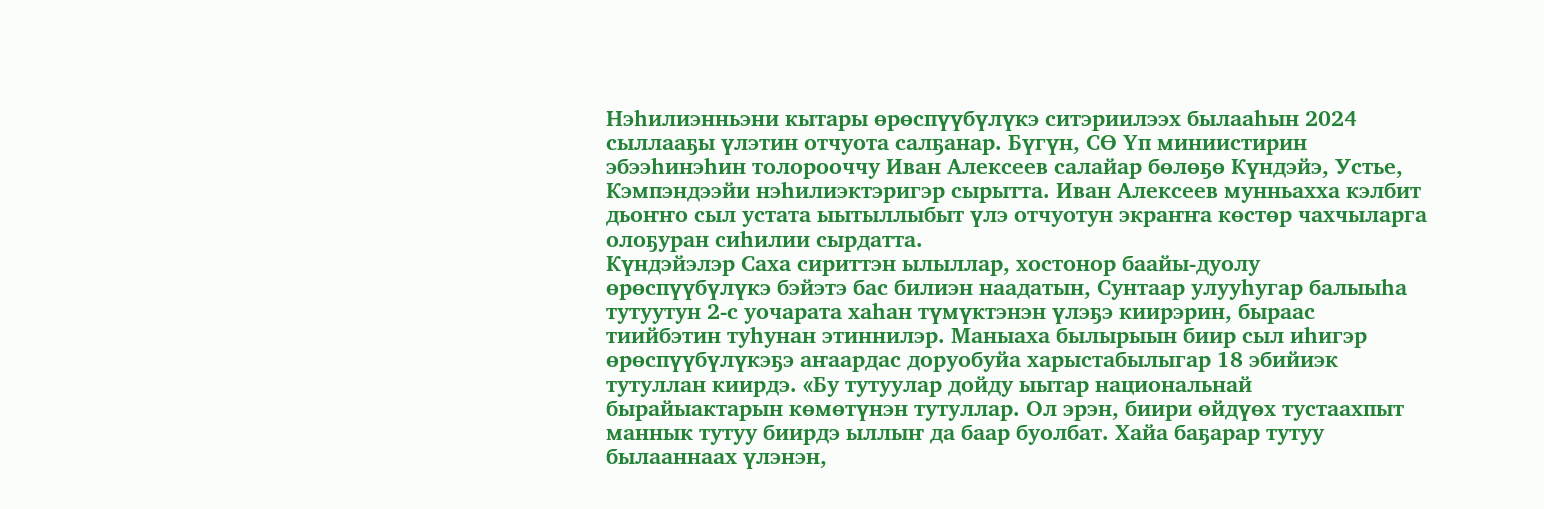Нэһилиэнньэни кытары өрөспүүбүлүкэ ситэриилээх былааһын 2024 сыллааҕы үлэтин отчуота салҕанар. Бүгүн, СӨ Үп миниистирин эбээһинэһин толорооччу Иван Алексеев салайар бөлөҕө Күндэйэ, Устье, Кэмпэндээйи нэһилиэктэригэр сырытта. Иван Алексеев мунньахха кэлбит дьоҥҥо сыл устата ыытыллыбыт үлэ отчуотун экраҥҥа көстөр чахчыларга олоҕуран сиһилии сырдатта.
Күндэйэлэр Саха сириттэн ылыллар, хостонор баайы-дуолу өрөспүүбүлүкэ бэйэтэ бас билиэн наадатын, Сунтаар улууһугар балыыһа тутуутун 2-с уочарата хаһан түмүктэнэн үлэҕэ киирэрин, быраас тиийбэтин туһунан этиннилэр. Маныаха былырыын биир сыл иһигэр өрөспүүбүлүкэҕэ аҥаардас доруобуйа харыстабылыгар 18 эбийиэк тутуллан киирдэ. «Бу тутуулар дойду ыытар национальнай бырайыактарын көмөтүнэн тутуллар. Ол эрэн, биири өйдүөх тустаахпыт маннык тутуу биирдэ ыллыҥ да баар буолбат. Хайа баҕарар тутуу былааннаах үлэнэн,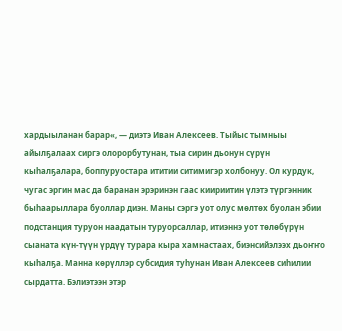хардыыланан барар«, — диэтэ Иван Алексеев. Тыйыс тымныы айылҕалаах сиргэ олорорбутунан, тыа сирин дьонун сүрүн кыһалҕалара, боппуруостара ититии ситимигэр холбонуу. Ол курдук, чугас эргин мас да баранан эрэринэн гаас киириитин үлэтэ түргэнник быһаарыллара буоллар диэн. Маны сэргэ уот олус мөлтөх буолан эбии подстанция туруон наадатын туруорсаллар, итиэннэ уот төлөбүрүн сыаната күн-түүн үрдүү турара кыра хамнастаах, биэнсийэлээх дьоҥҥо кыһалҕа. Манна көрүллэр субсидия туһунан Иван Алексеев сиһилии сырдатта. Бэлиэтээн этэр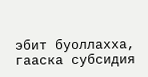эбит буоллахха, гааска субсидия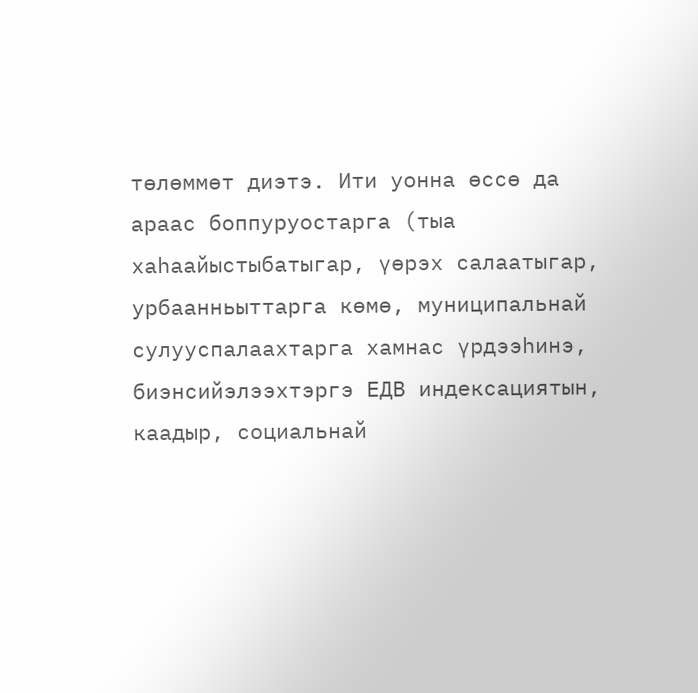төлөммөт диэтэ. Ити уонна өссө да араас боппуруостарга (тыа хаһаайыстыбатыгар, үөрэх салаатыгар, урбаанньыттарга көмө, муниципальнай сулууспалаахтарга хамнас үрдээһинэ, биэнсийэлээхтэргэ ЕДВ индексациятын, каадыр, социальнай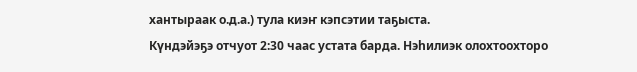хантыраак о.д.а.) тула киэҥ кэпсэтии таҕыста.
Күндэйэҕэ отчуот 2:30 чаас устата барда. Нэһилиэк олохтоохторо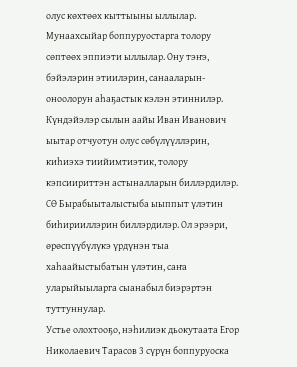олус көхтөөх кыттыыны ыллылар. Мунаахсыйар боппуруостарга толору сөптөөх эппиэти ыллылар. Ону тэҥэ, бэйэлэрин этиилэрин, санааларын-оноолорун аһаҕастык кэлэн этиннилэр. Күндэйэлэр сылын аайы Иван Иванович ыытар отчуотун олус сөбүлүүллэрин, киһиэхэ тиийимтиэтик, толору кэпсиириттэн астыналларын биллэрдилэр. СӨ Бырабыыталыстыба ыыппыт үлэтин биһирииллэрин биллэрдилэр. Ол эрээри, өрөспүүбүлүкэ үрдүнэн тыа хаһаайыстыбатын үлэтин, саҥа уларыйыыларга сыанабыл биэрэртэн туттуннулар.
Устье олохтооҕо, нэһилиэк дьокутаата Егор Николаевич Тарасов 3 сүрүн боппуруоска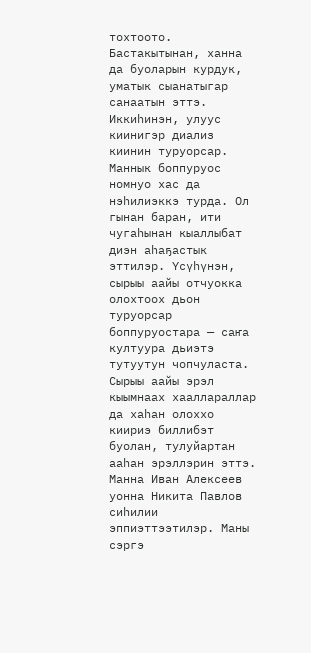тохтоото. Бастакытынан, ханна да буоларын курдук, уматык сыанатыгар санаатын эттэ. Иккиһинэн, улуус киинигэр диализ киинин туруорсар. Маннык боппуруос номнуо хас да нэһилиэккэ турда. Ол гынан баран, ити чугаһынан кыаллыбат диэн аһаҕастык эттилэр. Үсүһүнэн, сырыы аайы отчуокка олохтоох дьон туруорсар боппуруостара — саҥа култуура дьиэтэ тутуутун чопчуласта. Сырыы аайы эрэл кыымнаах хааллараллар да хаһан олоххо киириэ биллибэт буолан, тулуйартан ааһан эрэллэрин эттэ. Манна Иван Алексеев уонна Никита Павлов сиһилии эппиэттээтилэр. Маны сэргэ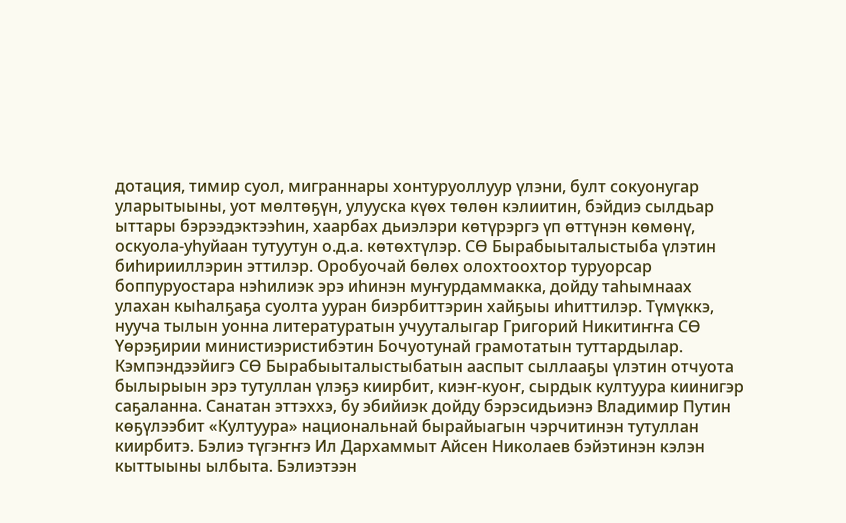дотация, тимир суол, миграннары хонтуруоллуур үлэни, булт сокуонугар уларытыыны, уот мөлтөҕүн, улууска күөх төлөн кэлиитин, бэйдиэ сылдьар ыттары бэрээдэктээһин, хаарбах дьиэлэри көтүрэргэ үп өттүнэн көмөнү, оскуола-уһуйаан тутуутун о.д.а. көтөхтүлэр. СӨ Бырабыыталыстыба үлэтин биһирииллэрин эттилэр. Оробуочай бөлөх олохтоохтор туруорсар боппуруостара нэһилиэк эрэ иһинэн муҥурдаммакка, дойду таһымнаах улахан кыһалҕаҕа суолта ууран биэрбиттэрин хайҕыы иһиттилэр. Түмүккэ, нууча тылын уонна литературатын учууталыгар Григорий Никитиҥҥа СӨ Үөрэҕирии министиэристибэтин Бочуотунай грамотатын туттардылар.
Кэмпэндээйигэ СӨ Бырабыыталыстыбатын ааспыт сыллааҕы үлэтин отчуота былырыын эрэ тутуллан үлэҕэ киирбит, киэҥ-куоҥ, сырдык култуура киинигэр саҕаланна. Санатан эттэххэ, бу эбийиэк дойду бэрэсидьиэнэ Владимир Путин көҕүлээбит «Култуура» национальнай бырайыагын чэрчитинэн тутуллан киирбитэ. Бэлиэ түгэҥҥэ Ил Дархаммыт Айсен Николаев бэйэтинэн кэлэн кыттыыны ылбыта. Бэлиэтээн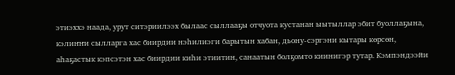этиэххэ наада, урут ситэриилээх былаас сыллааҕы отчуота кустанан ыытыллар эбит буоллаҕына, кэлиҥҥи сылларга хас биирдии нэһилиэги барытын хабан, дьону-сэргэни кытары көрсөн, аһаҕастык кэпсэтэн хас биирдии киһи этиитин, санаатын болҕомто киинигэр тутар. Кэмпэндээйи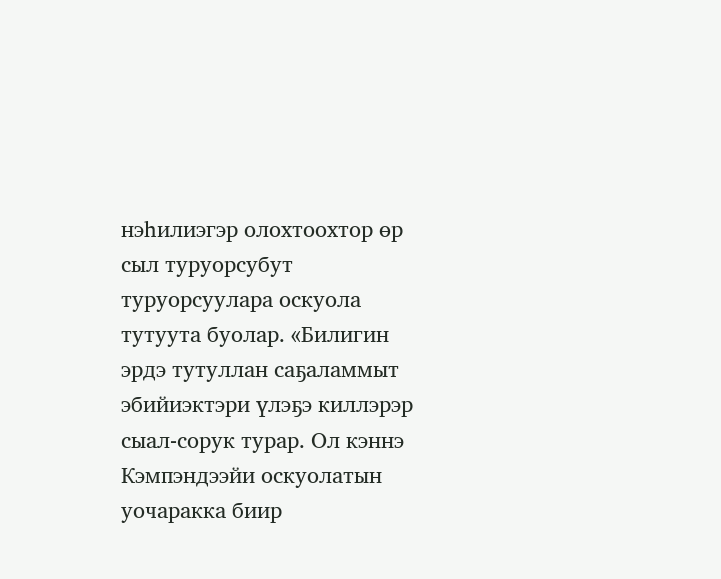нэһилиэгэр олохтоохтор өр сыл туруорсубут туруорсуулара оскуола тутуута буолар. «Билигин эрдэ тутуллан саҕаламмыт эбийиэктэри үлэҕэ киллэрэр сыал-сорук турар. Ол кэннэ Кэмпэндээйи оскуолатын уочаракка биир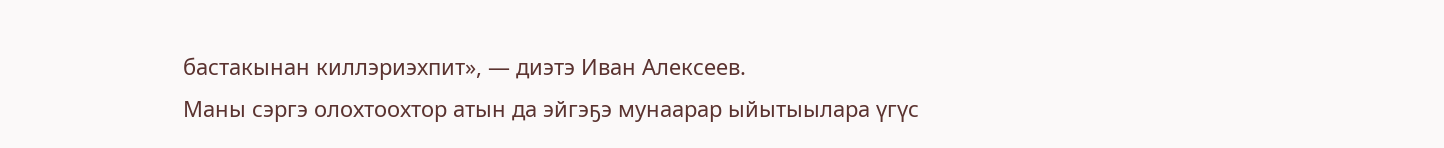бастакынан киллэриэхпит», — диэтэ Иван Алексеев.
Маны сэргэ олохтоохтор атын да эйгэҕэ мунаарар ыйытыылара үгүс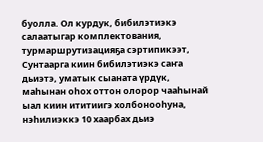буолла. Ол курдук, бибилэтиэкэ салаатыгар комплектования, турмаршрутизацияҕа сэртипикээт, Сунтаарга киин бибилэтиэкэ саҥа дьиэтэ, уматык сыаната үрдүк, маһынан оһох оттон олорор чааһынай ыал киин ититиигэ холбонооһуна, нэһилиэккэ 10 хаарбах дьиэ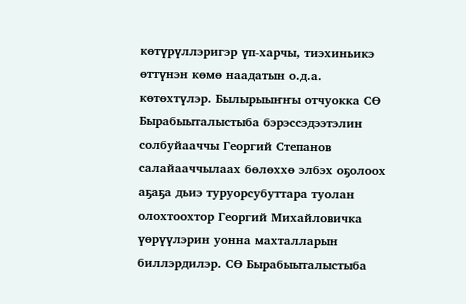көтүрүллэригэр үп-харчы, тиэхиньикэ өттүнэн көмө наадатын о.д.а. көтөхтүлэр. Былырыыҥҥы отчуокка СӨ Бырабыыталыстыба бэрэссэдээтэлин солбуйааччы Георгий Степанов салайааччылаах бөлөххө элбэх оҕолоох аҕаҕа дьиэ туруорсубуттара туолан олохтоохтор Георгий Михайловичка үөрүүлэрин уонна махталларын биллэрдилэр. СӨ Бырабыыталыстыба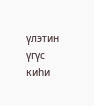үлэтин үгүс киһи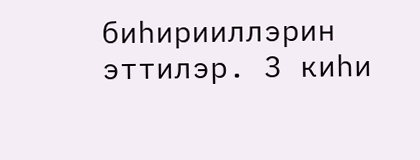биһирииллэрин эттилэр. 3 киһи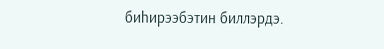биһирээбэтин биллэрдэ.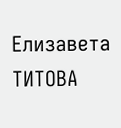Елизавета ТИТОВА